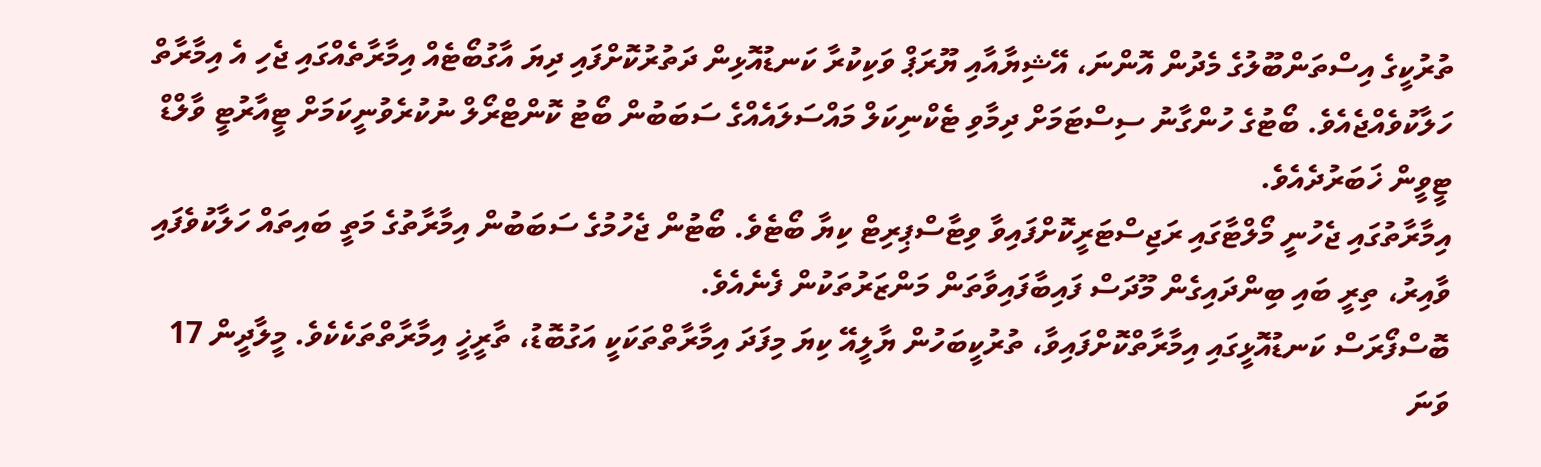ތުރުކީގެ އިސްތަންބޫލުގެ މެދުން އޮންނަ، އޭޝިޔާއާއި ޔޫރަޕް ވަކިކުރާ ކަނޑުއޮޅިން ދަތުރުކޮށްފައި ދިޔަ އާގުބޯޓެއް އިމާރާތެއްގައި ޖެހި އެ އިމާރާތް ހަލާކުވެއްޖެއެވެ. ބޯޓުގެ ހުންގާނު ސިސްޓަމަށް ދިމާވި ޓެކްނިކަލް މައްސަލައެއްގެ ސަބަބުން ބޯޓު ކޮންޓްރޯލް ނުކުރެވުނީކަމަށް ޓީއާރުޓީ ވާލްޑް ޓީވީން ޚަބަރުދެއެވެ.
އިމާރާތުގައި ޖެހުނީ މޯލްޓާގައި ރަޖިސްޓަރީކޮށްފައިވާ ވިޓާސްޕިރިޓް ކިޔާ ބޯޓެވެ. ބޯޓުން ޖެހުމުގެ ސަބަބުން އިމާރާތުގެ މަތީ ބައިތައް ހަލާކުވެފައި ވާއިރު، ތިރީ ބައި ބިންދައިގެން މޫދަސް ފައިބާފައިވާތަން މަންޒަރުތަކުން ފެނެއެވެ.
ބޮސްފޯރަސް ކަނޑުއޮޅީގައި އިމާރާތްކޮށްފައިވާ، ތުރުކީބަހުން ޔާލީއޭ ކިޔަ މިފަދަ އިމާރާތްތަކަކީ އަގުބޮޑު، ތާރީޚީ އިމާރާތްތަކެކެވެ. މީލާދީން 17 ވަނަ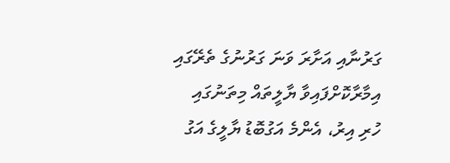ގަރުނާއި އަށާރަ ވަނަ ގަރުނުގެ ތެރޭގައި އިމާރާކޮށްފައިވާ ޔާލީތައް މިތަނުގައި ހުރި އިރު، އެންމެ އަގުބޮޑު ޔާލީގެ އަގު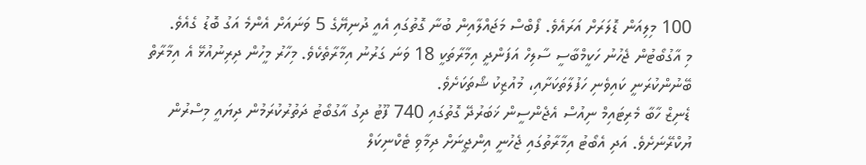100 މިލިއަން ޑޮލަރަށް އަރައެވެ. ފޯބްސް މަޖައްލާއިން ބުނާ ގޮތުގައި އެއީ ދުނިޔޭގެ 5 ވަނައަށް އެންމެ އަގު ބޮޑު ގެއެވެ.
މި އާގުބޯޓުން ޖެހުނު ހަކީމްބާސީ ސާލިހް އަފަންދީ އިމާރާތަކީ 18 ވަނަ ގަރުނު އިމާރާތެކެވެ. މިހާރު މީހުން ދިރިނުއުޅޭ އެ އިމާރާތް ބޭނުންކުރަނީ ކައިވެނި ހަފުލާތަކަށާއި، މުއުޒިކު ޝޯތަކަށެވެ.
ޑެނިޒް ހާބާ މެރިޓައިމް ނިއުސް އެޖެންސީން ޚަބަރުދޭ ގޮތުގައި 740 ފޫޓު ދިގު އާގުބޯޓު ދަތުރުކުރަމުން ދިޔައީ މިސްރުން ޔުކްރޭނަށެވެ. އަދި އެބޯޓު އިމާރާތުގައި ޖެހުނީ އިންޖީނަށް ދިމާވި ޓެކްނިކަލް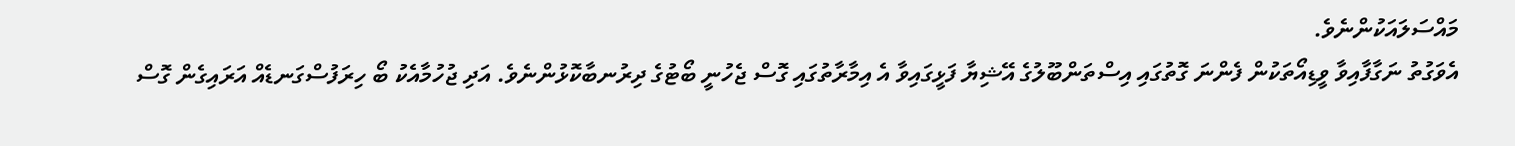މައްސަލައަކުންނެވެ.
އެވަގުތު ނަގާފާއިވާ ވީޑިއޯތަކުން ފެންނަ ގޮތުގައި އިސްތަންބޫލުގެ އޭޝިޔާ ފަޅީގައިވާ އެ އިމާރާތުގައި ގޮސް ޖެހުނީ ބޯޓުގެ ދިރުނބާކޮޅުންނެވެ. އަދި ޖުހުމާއެކު ބޯ ހިރަފުސްގަނޑެއް އަރައިގެން ގޮސް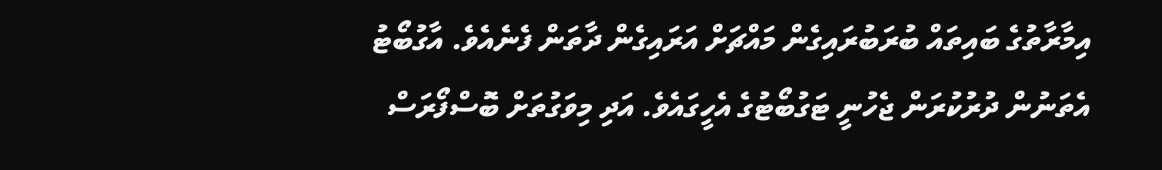އިމާރާތުގެ ބައިތައް ބުރަބުރައިގެން މައްޗަށް އަރައިގެން ދާތަން ފެނެއެވެ. އާގުބޯޓު އެތަނުން ދުރުކުރަން ޖެހުނީ ޓަގުބޯޓުގެ އެހީގައެވެ. އަދި މިވަގުތަށް ބޮސްފޯރަސް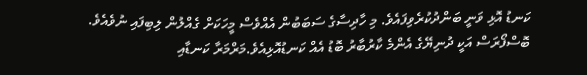ކަނޑު އޮޅި ވަނީ ބަންދުކުރެވިފައެވެ. މި ހާދިސާގެ ސަބަބުން އެއްވެސް މީހަކަށް ގެއްލުން ލިބިފައި ނުވެއެވެ.
ބޮސްފޯރަސް އަކީ ދުނިޔޭގެ އެންމެ ކާރުބާރު ބޮޑު އެއް ކަނޑުއޮޅިއެވެ.މަރްމަރާ ކަނޑާއި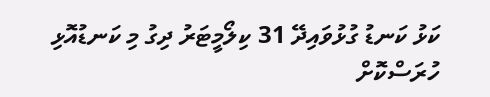ކަޅު ކަނޑު ގުޅުވައިދޭ 31 ކިލޯމީޓަރު ދިގު މި ކަނޑުއޮޅި ހުރަސްކޮށް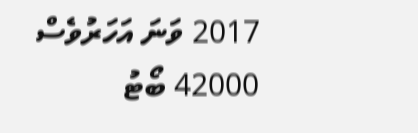2017 ވަނަ އަހަރުވެސް 42000 ބޯޓު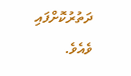ދަތުރުކޮށްފައި ވެއެވެ.